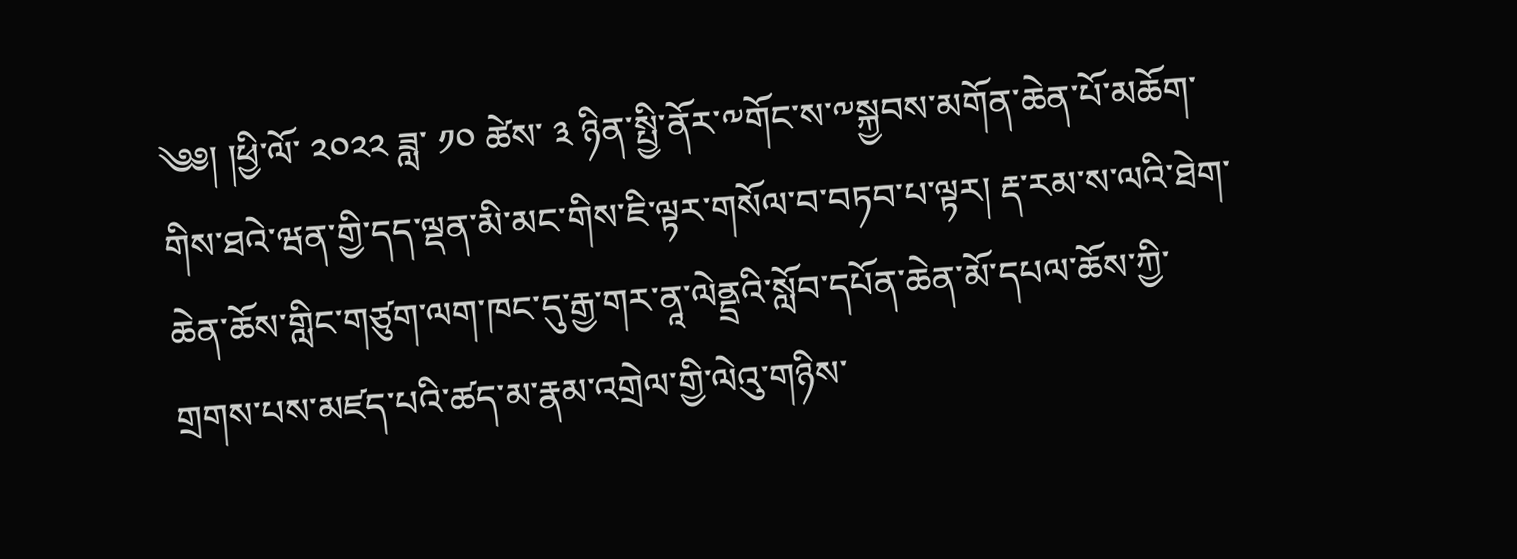༄༅། །ཕྱི་ལོ་ ༢༠༢༢ ཟླ་ ༡༠ ཚེས་ ༣ ཉིན་སྤྱི་ནོར་༸གོང་ས་༸སྐྱབས་མགོན་ཆེན་པོ་མཆོག་གིས་ཐའེ་ཝན་གྱི་དད་ལྡན་མི་མང་གིས་ཇི་ལྟར་གསོལ་བ་བཏབ་པ་ལྟར། རྡ་རམ་ས་ལའི་ཐེག་ཆེན་ཆོས་གླིང་གཙུག་ལག་ཁང་དུ་རྒྱ་གར་ནཱ་ལེནྡྲའི་སློབ་དཔོན་ཆེན་མོ་དཔལ་ཆོས་ཀྱི་གྲགས་པས་མཛད་པའི་ཚད་མ་རྣམ་འགྲེལ་གྱི་ལེའུ་གཉིས་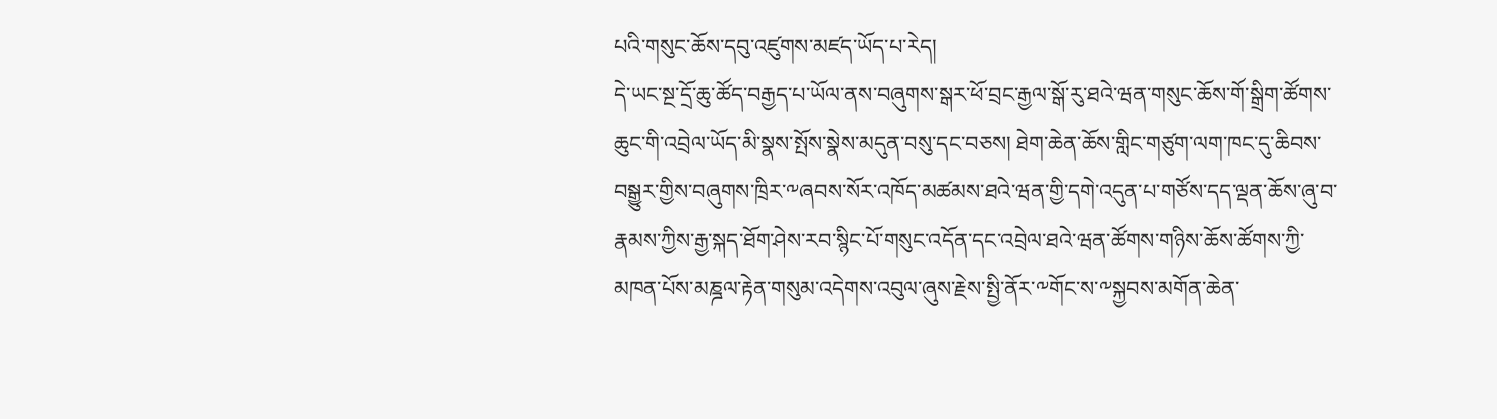པའི་གསུང་ཆོས་དབུ་འཛུགས་མཛད་ཡོད་པ་རེད།
དེ་ཡང་སྔ་དྲོ་ཆུ་ཚོད་བརྒྱད་པ་ཡོལ་ནས་བཞུགས་སྒར་ཕོ་བྲང་རྒྱལ་སྒོ་རུ་ཐའེ་ཝན་གསུང་ཆོས་གོ་སྒྲིག་ཚོགས་ཆུང་གི་འབྲེལ་ཡོད་མི་སྣས་སྤོས་སྣེས་མདུན་བསུ་དང་བཅས། ཐེག་ཆེན་ཆོས་གླིང་གཙུག་ལག་ཁང་དུ་ཆིབས་བསྒྱུར་གྱིས་བཞུགས་ཁྲིར་༸ཞབས་སོར་འཁོད་མཚམས་ཐའེ་ཝན་གྱི་དགེ་འདུན་པ་གཙོས་དད་ལྡན་ཆོས་ཞུ་བ་རྣམས་ཀྱིས་རྒྱ་སྐད་ཐོག་ཤེས་རབ་སྙིང་པོ་གསུང་འདོན་དང་འབྲེལ་ཐའེ་ཝན་ཚོགས་གཉིས་ཆོས་ཚོགས་ཀྱི་མཁན་པོས་མཎྜལ་རྟེན་གསུམ་འདེགས་འབུལ་ཞུས་རྗེས་སྤྱི་ནོར་༸གོང་ས་༸སྐྱབས་མགོན་ཆེན་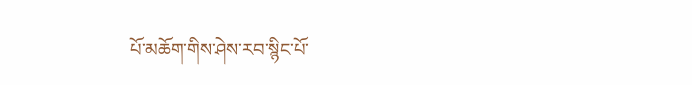པོ་མཆོག་གིས་ཤེས་རབ་སྙིང་པོ་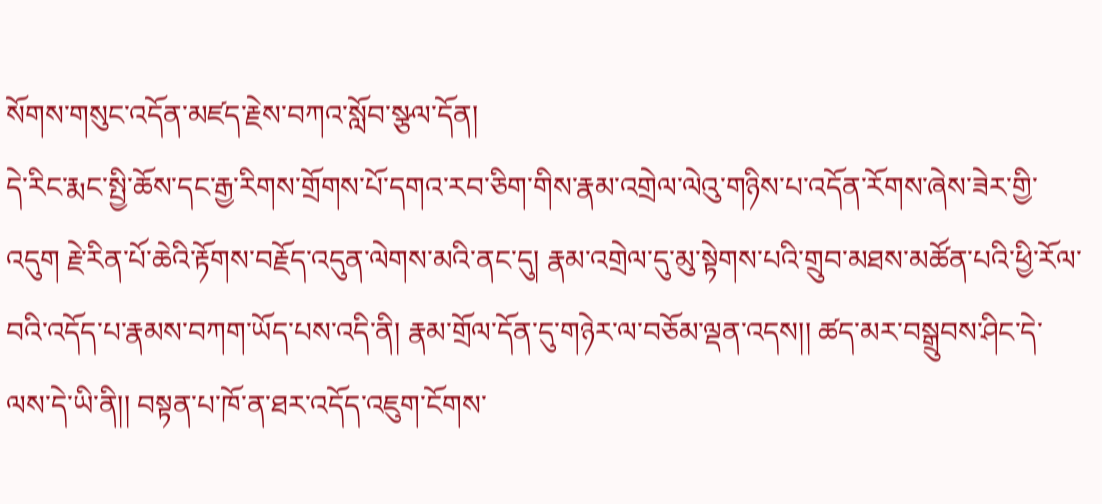སོགས་གསུང་འདོན་མཛད་རྗེས་བཀའ་སློབ་སྩལ་དོན།
དེ་རིང་རྨང་སྤྱི་ཆོས་དང་རྒྱ་རིགས་གྲོགས་པོ་དགའ་རབ་ཅིག་གིས་རྣམ་འགྲེལ་ལེའུ་གཉིས་པ་འདོན་རོགས་ཞེས་ཟེར་གྱི་འདུག རྗེ་རིན་པོ་ཆེའི་རྟོགས་བརྗོད་འདུན་ལེགས་མའི་ནང་དུ། རྣམ་འགྲེལ་དུ་མུ་སྟེགས་པའི་གྲུབ་མཐས་མཚོན་པའི་ཕྱི་རོལ་བའི་འདོད་པ་རྣམས་བཀག་ཡོད་པས་འདི་ནི། རྣམ་གྲོལ་དོན་དུ་གཉེར་ལ་བཅོམ་ལྡན་འདས།། ཚད་མར་བསྒྲུབས་ཤིང་དེ་ལས་དེ་ཡི་ནི།། བསྟན་པ་ཁོ་ན་ཐར་འདོད་འཇུག་ངོགས་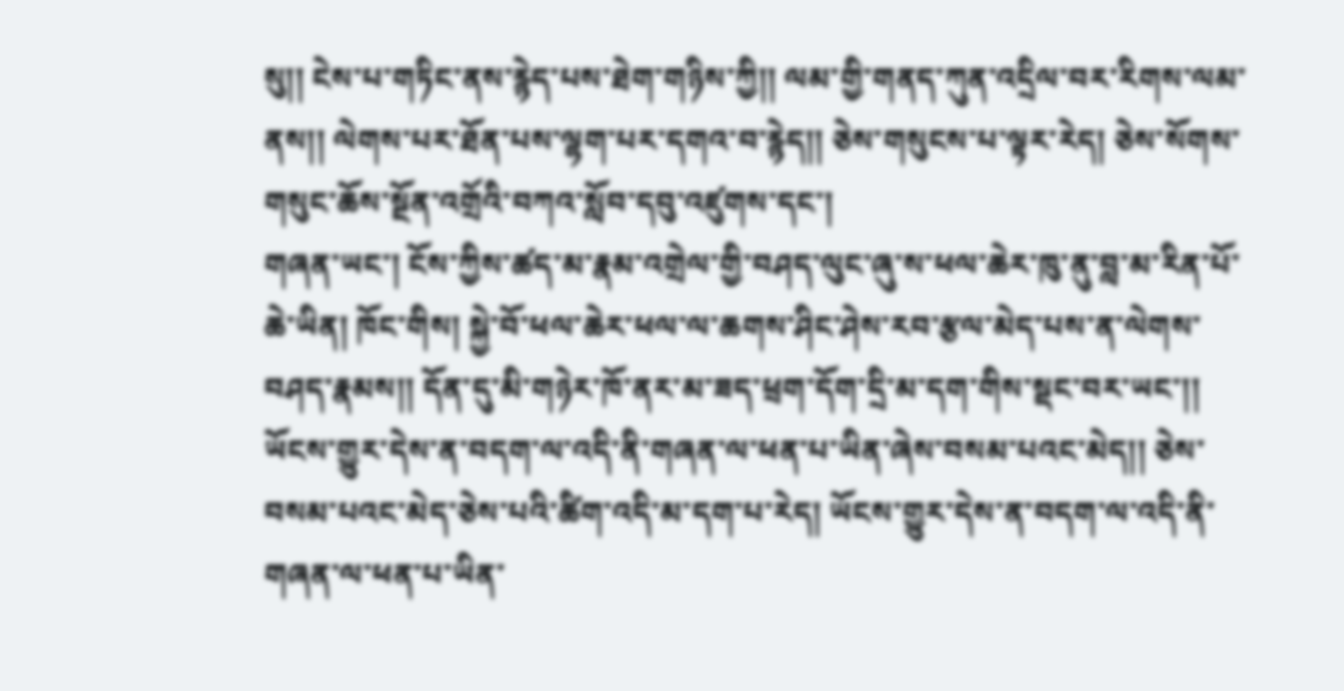སུ།། ངེས་པ་གཏིང་ནས་རྙེད་པས་ཐེག་གཉིས་ཀྱི།། ལམ་གྱི་གནད་ཀུན་འདྲིལ་བར་རིགས་ལམ་ནས།། ལེགས་པར་ཐོན་པས་ལྷག་པར་དགའ་བ་རྙེད།། ཅེས་གསུངས་པ་ལྟར་རེད། ཅེས་སོགས་གསུང་ཆོས་སྔོན་འགྲོའི་བཀའ་སློབ་དབུ་འཛུགས་དང་།
གཞན་ཡང་། ངོས་ཀྱིས་ཚད་མ་རྣམ་འགྲེལ་གྱི་བཤད་ལུང་ཞུ་ས་ཕལ་ཆེར་ཁུ་ནུ་བླ་མ་རིན་པོ་ཆེ་ཡིན། ཁོང་གིས། སྐྱེ་བོ་ཕལ་ཆེར་ཕལ་ལ་ཆགས་ཤིང་ཤེས་རབ་རྩལ་མེད་པས་ན་ལེགས་བཤད་རྣམས།། དོན་དུ་མི་གཉེར་ཁོ་ནར་མ་ཟད་ཕྲག་དོག་དྲི་མ་དག་གིས་སྡང་བར་ཡང་།། ཡོངས་གྱུར་དེས་ན་བདག་ལ་འདི་ནི་གཞན་ལ་ཕན་པ་ཡིན་ཞེས་བསམ་པའང་མེད།། ཅེས་བསམ་པའང་མེད་ཅེས་པའི་ཚིག་འདི་མ་དག་པ་རེད། ཡོངས་གྱུར་དེས་ན་བདག་ལ་འདི་ནི་གཞན་ལ་ཕན་པ་ཡིན་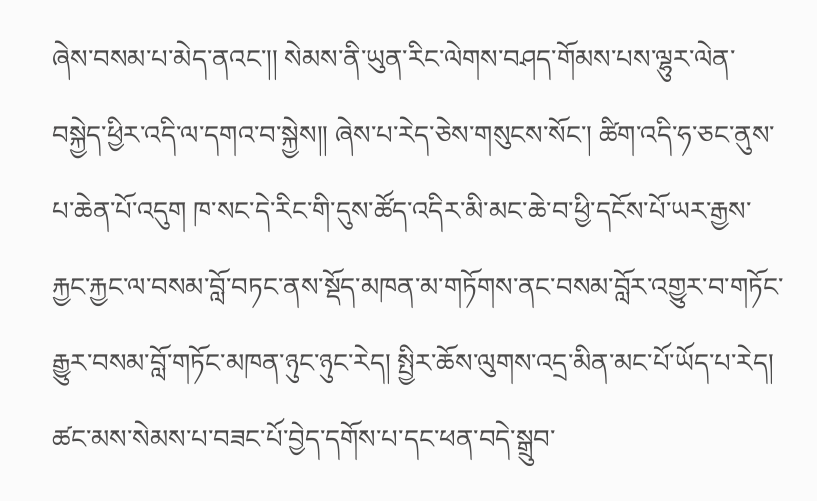ཞེས་བསམ་པ་མེད་ནའང་།། སེམས་ནི་ཡུན་རིང་ལེགས་བཤད་གོམས་པས་ལྷུར་ལེན་བསྐྱེད་ཕྱིར་འདི་ལ་དགའ་བ་སྐྱེས།། ཞེས་པ་རེད་ཅེས་གསུངས་སོང་། ཚིག་འདི་ཧ་ཅང་ནུས་པ་ཆེན་པོ་འདུག ཁ་སང་དེ་རིང་གི་དུས་ཚོད་འདིར་མི་མང་ཆེ་བ་ཕྱི་དངོས་པོ་ཡར་རྒྱས་རྐྱང་རྐྱང་ལ་བསམ་བློ་བཏང་ནས་སྡོད་མཁན་མ་གཏོགས་ནང་བསམ་བློར་འགྱུར་བ་གཏོང་རྒྱུར་བསམ་བློ་གཏོང་མཁན་ཉུང་ཉུང་རེད། སྤྱིར་ཆོས་ལུགས་འདྲ་མིན་མང་པོ་ཡོད་པ་རེད། ཚང་མས་སེམས་པ་བཟང་པོ་བྱེད་དགོས་པ་དང་ཕན་བདེ་སྒྲུབ་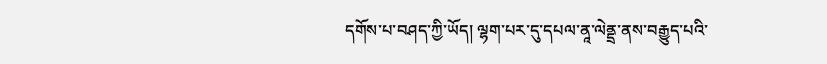དགོས་པ་བཤད་ཀྱི་ཡོད། ལྷག་པར་དུ་དཔལ་ནཱ་ལེནྡྲ་ནས་བརྒྱུད་པའི་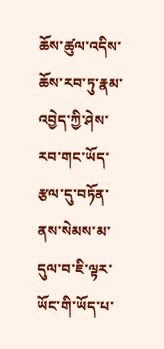ཆོས་ཚུལ་འདིས་ཆོས་རབ་ཏུ་རྣམ་འབྱེད་ཀྱི་ཤེས་རབ་གང་ཡོད་རྩལ་དུ་བཏོན་ནས་སེམས་མ་དུལ་བ་ཇི་ལྟར་ཡོང་གི་ཡོད་པ་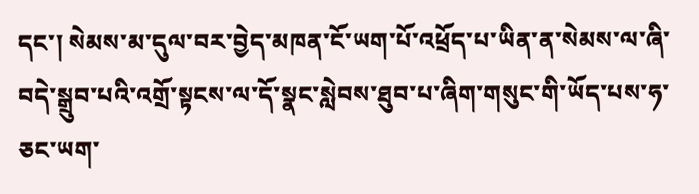དང་། སེམས་མ་དུལ་བར་བྱེད་མཁན་ངོ་ཡག་པོ་འཕྲོད་པ་ཡིན་ན་སེམས་ལ་ཞི་བདེ་སྒྲུབ་པའི་འགྲོ་སྟངས་ལ་དོ་སྣང་སླེབས་ཐུབ་པ་ཞིག་གསུང་གི་ཡོད་པས་ཧ་ཅང་ཡག་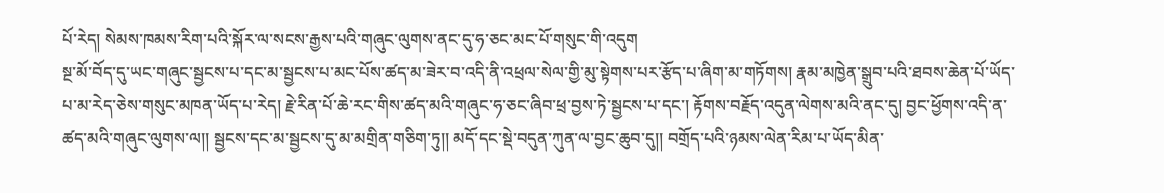པོ་རེད། སེམས་ཁམས་རིག་པའི་སྐོར་ལ་སངས་རྒྱས་པའི་གཞུང་ལུགས་ནང་དུ་ཧ་ཅང་མང་པོ་གསུང་གི་འདུག
སྔ་མོ་བོད་དུ་ཡང་གཞུང་སྦྱངས་པ་དང་མ་སྦྱངས་པ་མང་པོས་ཚད་མ་ཟེར་བ་འདི་ནི་འཕྲལ་སེལ་གྱི་མུ་སྟེགས་པར་རྩོད་པ་ཞིག་མ་གཏོགས། རྣམ་མཁྱེན་སྒྲུབ་པའི་ཐབས་ཆེན་པོ་ཡོད་པ་མ་རེད་ཅེས་གསུང་མཁན་ཡོད་པ་རེད། རྗེ་རིན་པོ་ཆེ་རང་གིས་ཚད་མའི་གཞུང་ཧ་ཅང་ཞིབ་ཕྲ་བྱས་ཏེ་སྦྱངས་པ་དང་། རྟོགས་བརྗོད་འདུན་ལེགས་མའི་ནང་དུ། བྱང་ཕྱོགས་འདི་ན་ཚད་མའི་གཞུང་ལུགས་ལ།། སྦྱངས་དང་མ་སྦྱངས་དུ་མ་མགྲིན་གཅིག་ཏུ།། མདོ་དང་སྡེ་བདུན་ཀུན་ལ་བྱང་ཆུབ་དུ།། བགྲོད་པའི་ཉམས་ལེན་རིམ་པ་ཡོད་མིན་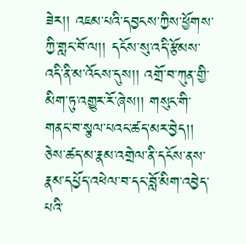ཟེར།། འཇམ་པའི་དབྱངས་ཀྱིས་ཕྱོགས་ཀྱི་གླང་བོ་ལ།། དངོས་སུ་འདི་རྩོམས་འདི་ནི་མ་འོངས་དུས།། འགྲོ་བ་ཀུན་གྱི་མིག་ཏུ་འགྱུར་རོ་ཞེས།། གསུང་གི་གནང་བ་སྩལ་པའང་ཚད་མར་བྱེད།། ཅེས་ཚད་མ་རྣམ་འགྲེལ་ནི་དངོས་ནས་རྣམ་དཔྱོད་འཕེལ་བ་དང་བློ་མིག་འབྱེད་པའི་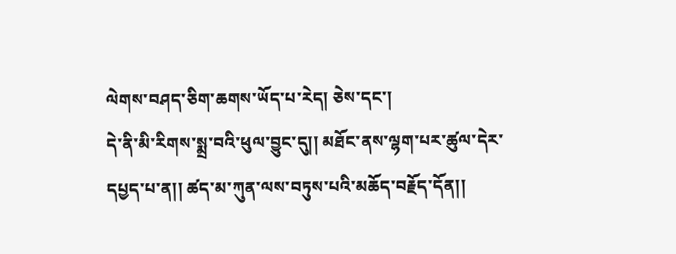ལེགས་བཤད་ཅིག་ཆགས་ཡོད་པ་རེད། ཅེས་དང་།
དེ་ནི་མི་རིགས་སྨྲ་བའི་ཕུལ་བྱུང་དུ།། མཐོང་ནས་ལྷག་པར་ཚུལ་དེར་དཔྱད་པ་ན།། ཚད་མ་ཀུན་ལས་བཏུས་པའི་མཆོད་བརྗོད་དོན།།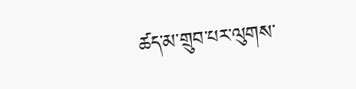ཚད་མ་གྲུབ་པར་ལུགས་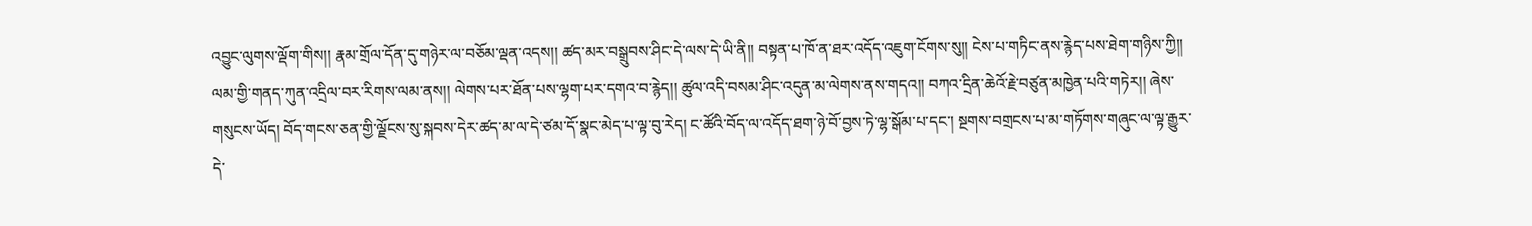འབྱུང་ལུགས་ལྡོག་གིས།། རྣམ་གྲོལ་དོན་དུ་གཉེར་ལ་བཅོམ་ལྡན་འདས།། ཚད་མར་བསྒྲུབས་ཤིང་དེ་ལས་དེ་ཡི་ནི།། བསྟན་པ་ཁོ་ན་ཐར་འདོད་འཇུག་ངོགས་སུ།། ངེས་པ་གཏིང་ནས་རྙེད་པས་ཐེག་གཉིས་ཀྱི།། ལམ་གྱི་གནད་ཀུན་འདྲིལ་བར་རིགས་ལམ་ནས།། ལེགས་པར་ཐོན་པས་ལྷག་པར་དགའ་བ་རྙེད།། ཚུལ་འདི་བསམ་ཤིང་འདུན་མ་ལེགས་ནས་གདའ།། བཀའ་དྲིན་ཆེའོ་རྗེ་བཙུན་མཁྱེན་པའི་གཏེར།། ཞེས་གསུངས་ཡོད། བོད་གངས་ཅན་གྱི་ལྗོངས་སུ་སྐབས་དེར་ཚད་མ་ལ་དེ་ཙམ་དོ་སྣང་མེད་པ་ལྟ་བུ་རེད། ང་ཚོའི་བོད་ལ་འདོད་ཐག་ཉེ་བོ་བྱས་ཏེ་ལྷ་སྒོམ་པ་དང་། སྔགས་བགྲངས་པ་མ་གཏོགས་གཞུང་ལ་ལྟ་རྒྱུར་དེ་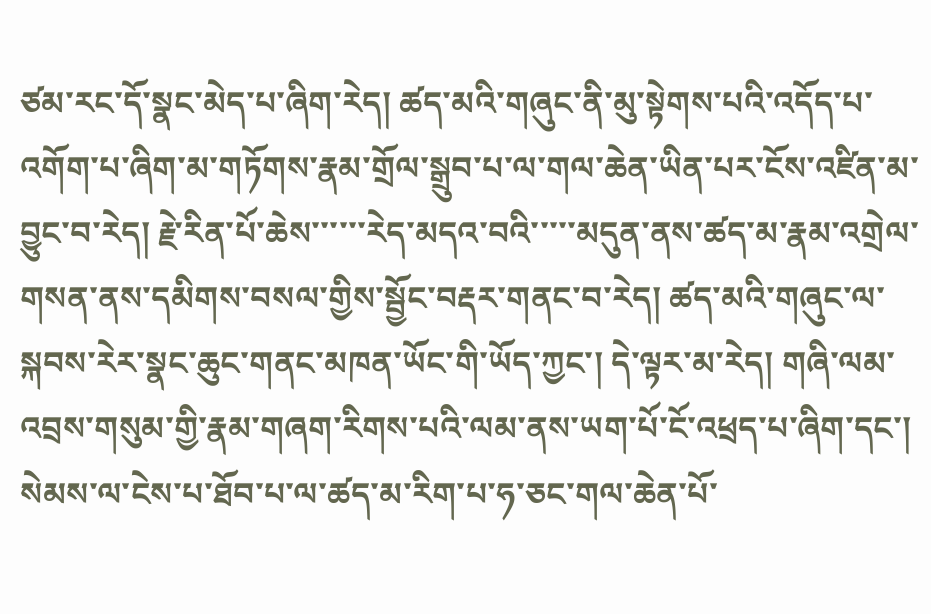ཙམ་རང་དོ་སྣང་མེད་པ་ཞིག་རེད། ཚད་མའི་གཞུང་ནི་མུ་སྟེགས་པའི་འདོད་པ་འགོག་པ་ཞིག་མ་གཏོགས་རྣམ་གྲོལ་སྒྲུབ་པ་ལ་གལ་ཆེན་ཡིན་པར་ངོས་འཛིན་མ་བྱུང་བ་རེད། རྗེ་རིན་པོ་ཆེས་་་་་་རེད་མདའ་བའི་་་་་མདུན་ནས་ཚད་མ་རྣམ་འགྲེལ་གསན་ནས་དམིགས་བསལ་གྱིས་སྦྱོང་བརྡར་གནང་བ་རེད། ཚད་མའི་གཞུང་ལ་སྐབས་རེར་སྣང་ཆུང་གནང་མཁན་ཡོང་གི་ཡོད་ཀྱང་། དེ་ལྟར་མ་རེད། གཞི་ལམ་འབྲས་གསུམ་གྱི་རྣམ་གཞག་རིགས་པའི་ལམ་ནས་ཡག་པོ་ངོ་འཕྲད་པ་ཞིག་དང་། སེམས་ལ་ངེས་པ་ཐོབ་པ་ལ་ཚད་མ་རིག་པ་ཧ་ཅང་གལ་ཆེན་པོ་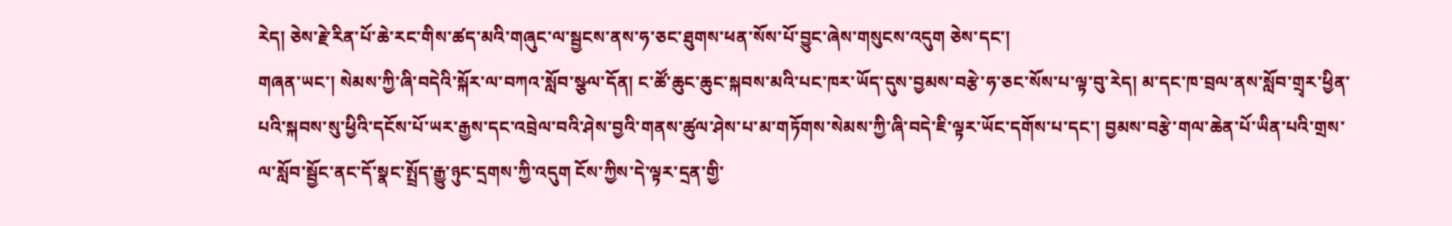རེད། ཅེས་རྗེ་རིན་པོ་ཆེ་རང་གིས་ཚད་མའི་གཞུང་ལ་སྦྱངས་ནས་ཧ་ཅང་ཐུགས་ཕན་སོས་པོ་བྱུང་ཞེས་གསུངས་འདུག ཅེས་དང་།
གཞན་ཡང་། སེམས་ཀྱི་ཞི་བདེའི་སྐོར་ལ་བཀའ་སློབ་སྩལ་དོན། ང་ཚོ་ཆུང་ཆུང་སྐབས་མའི་པང་ཁར་ཡོད་དུས་བྱམས་བརྩེ་ཧ་ཅང་སོས་པ་ལྟ་བུ་རེད། མ་དང་ཁ་བྲལ་ནས་སློབ་གྲྭར་ཕྱིན་པའི་སྐབས་སུ་ཕྱིའི་དངོས་པོ་ཡར་རྒྱས་དང་འབྲེལ་བའི་ཤེས་བྱའི་གནས་ཚུལ་ཤེས་པ་མ་གཏོགས་སེམས་ཀྱི་ཞི་བདེ་ཇི་ལྟར་ཡོང་དགོས་པ་དང་། བྱམས་བརྩེ་གལ་ཆེན་པོ་ཡིན་པའི་གྲས་ལ་སློབ་སྦྱོང་ནང་དོ་སྣང་སྤྲོད་རྒྱུ་ཉུང་དྲགས་ཀྱི་འདུག ངོས་ཀྱིས་དེ་ལྟར་དྲན་གྱི་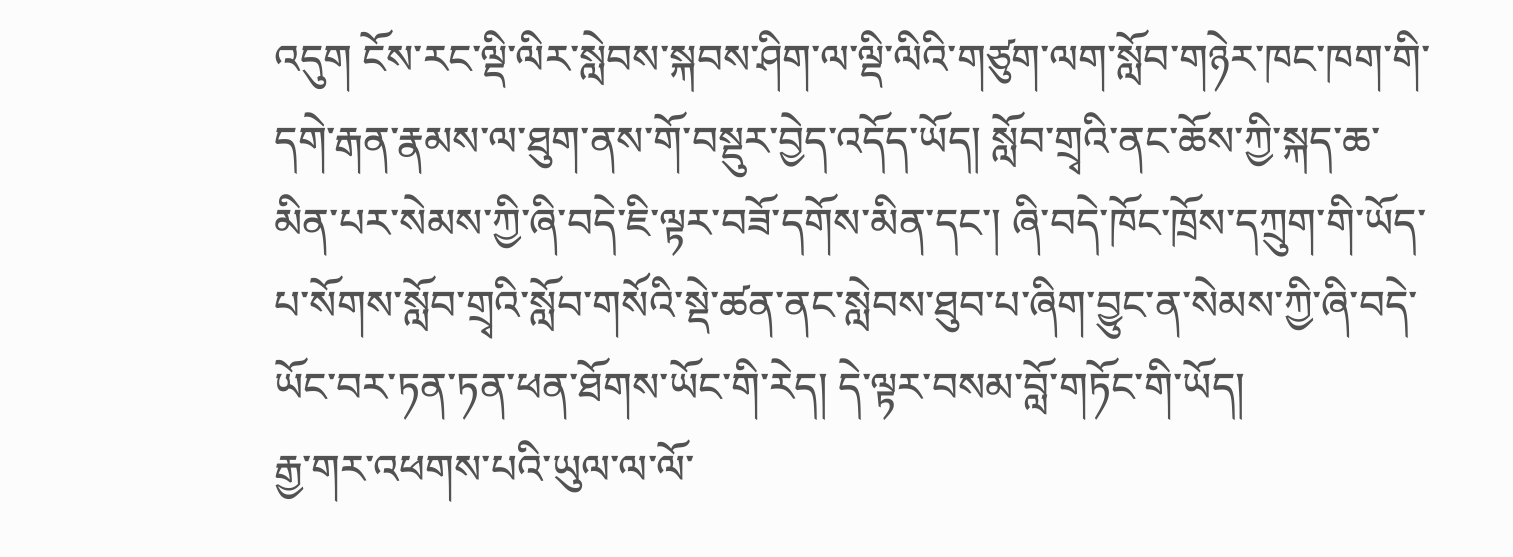འདུག ངོས་རང་ལྡི་ལིར་སླེབས་སྐབས་ཤིག་ལ་ལྡི་ལིའི་གཙུག་ལག་སློབ་གཉེར་ཁང་ཁག་གི་དགེ་རྒན་རྣམས་ལ་ཐུག་ནས་གོ་བསྡུར་བྱེད་འདོད་ཡོད། སློབ་གྲྭའི་ནང་ཆོས་ཀྱི་སྐད་ཆ་མིན་པར་སེམས་ཀྱི་ཞི་བདེ་ཇི་ལྟར་བཟོ་དགོས་མིན་དང་། ཞི་བདེ་ཁོང་ཁྲོས་དཀྲུག་གི་ཡོད་པ་སོགས་སློབ་གྲྭའི་སློབ་གསོའི་སྡེ་ཚན་ནང་སླེབས་ཐུབ་པ་ཞིག་བྱུང་ན་སེམས་ཀྱི་ཞི་བདེ་ཡོང་བར་ཏན་ཏན་ཕན་ཐོགས་ཡོང་གི་རེད། དེ་ལྟར་བསམ་བློ་གཏོང་གི་ཡོད།
རྒྱ་གར་འཕགས་པའི་ཡུལ་ལ་ལོ་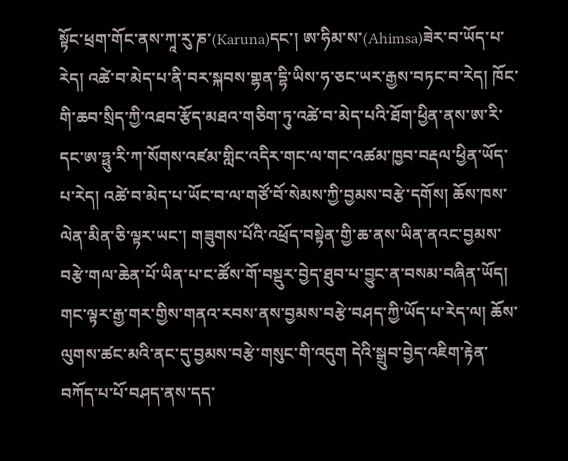སྟོང་ཕྲག་གོང་ནས་ཀཱ་རུ་ཎ་(Karuna)དང་། ཨ་ཧིམ་ས་(Ahimsa)ཟེར་བ་ཡོད་པ་རེད། འཚེ་བ་མེད་པ་ནི་བར་སྐབས་གྷན་དྷི་ཡིས་ཧ་ཅང་ཡར་རྒྱས་བཏང་བ་རེད། ཁོང་གི་ཆབ་སྲིད་ཀྱི་འཐབ་རྩོད་མཐའ་གཅིག་ཏུ་འཚེ་བ་མེད་པའི་ཐོག་ཕྱིན་ནས་ཨ་རི་དང་ཨ་ཧྥུ་རི་ཀ་སོགས་འཛམ་གླིང་འདིར་གང་ལ་གང་འཚམ་ཁྱབ་བརྡལ་ཕྱིན་ཡོད་པ་རེད། འཚེ་བ་མེད་པ་ཡོང་བ་ལ་གཙོ་བོ་སེམས་ཀྱི་བྱམས་བརྩེ་དགོས། ཆོས་ཁས་ལེན་མིན་ཅི་ལྟར་ཡང་། གཟུགས་པོའི་འཕྲོད་བསྟེན་གྱི་ཆ་ནས་ཡིན་ནའང་བྱམས་བརྩེ་གལ་ཆེན་པོ་ཡིན་པ་ང་ཚོས་གོ་བསྡུར་བྱེད་ཐུབ་པ་བྱུང་ན་བསམ་བཞིན་ཡོད། གང་ལྟར་རྒྱ་གར་གྱིས་གནའ་རབས་ནས་བྱམས་བརྩེ་བཤད་ཀྱི་ཡོད་པ་རེད་ལ། ཆོས་ལུགས་ཚང་མའི་ནང་དུ་བྱམས་བརྩེ་གསུང་གི་འདུག དེའི་སྒྲུབ་བྱེད་འཇིག་རྟེན་བཀོད་པ་པོ་བཤད་ནས་དད་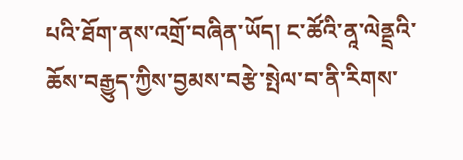པའི་ཐོག་ནས་འགྲོ་བཞིན་ཡོད། ང་ཚོའི་ནཱ་ལེནྡྲའི་ཆོས་བརྒྱུད་ཀྱིས་བྱམས་བརྩེ་སྤེལ་བ་ནི་རིགས་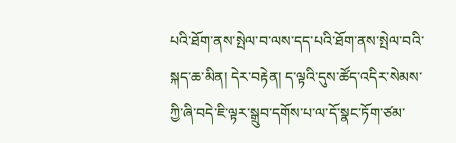པའི་ཐོག་ནས་སྤེལ་བ་ལས་དད་པའི་ཐོག་ནས་སྤེལ་བའི་སྐད་ཆ་མིན། དེར་བརྟེན། ད་ལྟའི་དུས་ཚོད་འདིར་སེམས་ཀྱི་ཞི་བདེ་ཇི་ལྟར་སྒྲུབ་དགོས་པ་ལ་དོ་སྣང་ཏོག་ཙམ་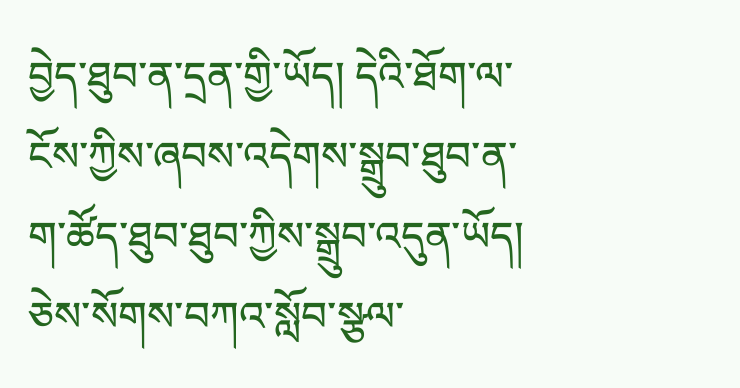བྱེད་ཐུབ་ན་དྲན་གྱི་ཡོད། དེའི་ཐོག་ལ་ངོས་ཀྱིས་ཞབས་འདེགས་སྒྲུབ་ཐུབ་ན་ག་ཚོད་ཐུབ་ཐུབ་ཀྱིས་སྒྲུབ་འདུན་ཡོད། ཅེས་སོགས་བཀའ་སློབ་སྩལ་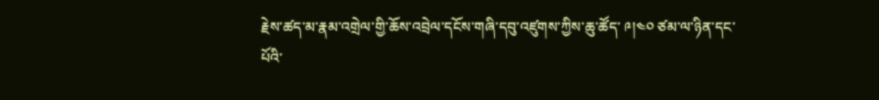རྗེས་ཚད་མ་རྣམ་འགྲེལ་གྱི་ཆོས་འབྲེལ་དངོས་གཞི་དབུ་འཛུགས་ཀྱིས་ཆུ་ཚོད་ ༩།༤༠ ཙམ་ལ་ཉིན་དང་པོའི་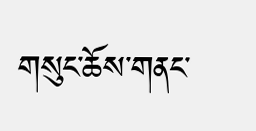གསུང་ཆོས་གནང་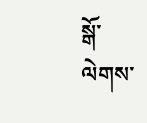སྒོ་ལེགས་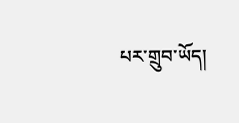པར་གྲུབ་ཡོད།